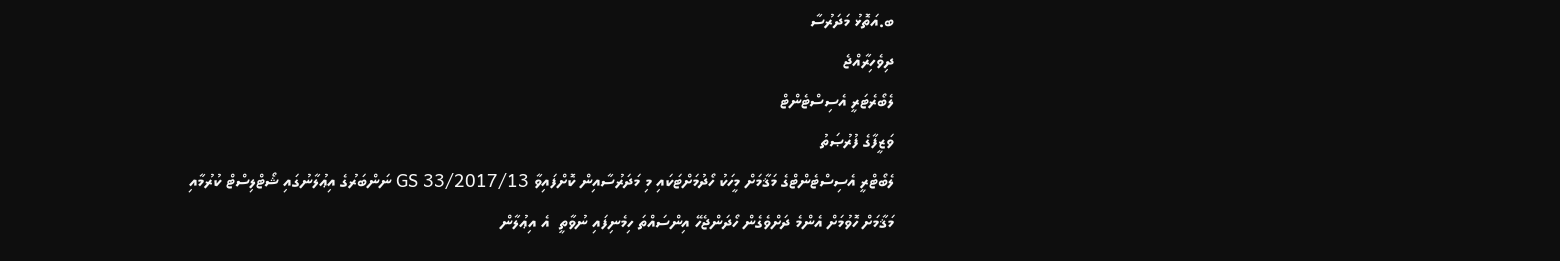ބ.އަތޮޅު މަދަރުސާ
ދިވެހިރާއްޖެ
ލެބޯރެޓަރީ އެސިސްޓެންޓް
ވަޒީފާގެ ފުރުޞަތު
ލެބޯޓްރީ އެސިސްޓެންޓްގެ މަޤާމަށް މީހަކު ހޯދުމަށްޓަކައި މި މަދަރުސާއިން ކޮށްފައިވާ GS 33/2017/13 ނަންބަރުގެ އިޢުލާނުގައި ޝޯޓްލިސްޓް ކުރުމާއި މަޤާމަށް ހޮވުމަށް އެންމެ ދަށްވެގެން ހޯދަންޖެހޭ އިންސައްތަ ހިމެނިފައި ނުވާތީ  އެ އިޢުލާން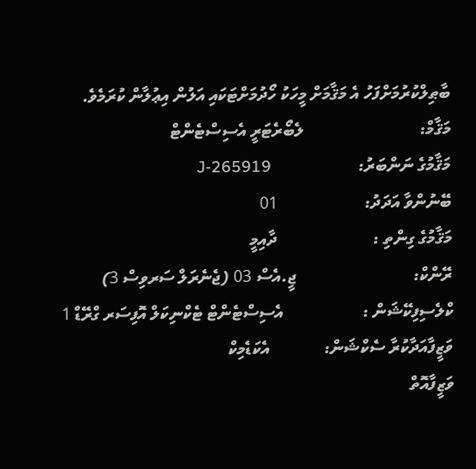ބާޠިލްކުރުމަށްފަހު އެ މަޤާމަށް މީހަކު ހޯދުމަށްޓަކައި އަލުން އިޢުލާން ކުރަމެވެ.
މަޤާމް:                            ލެބޯރެޓަރީ އެސިސްޓެންޓް
މަޤާމުގެ ނަންބަރު:                     J-265919
ބޭނުންވާ އަދަދު:                     01
މަޤާމުގެ ގިންތި :                       ދާއިމީ
ރޭންކް:                            ޖީ.އެސް 03 (ޖެނެރަލް ސަރވިސް 3)
ކްލެސިފިކޭޝަން :                   އެސިސްޓެންޓް ޓެކްނިކަލް އޮފިސަރ ގްރޭޑް 1
ވަޒީފާއަދާކުރާ ސެކްޝަން:             އެކަޑެމިކް
ވަޒީފާއޮތް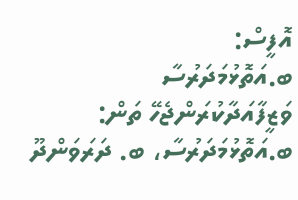އޮފީސް:                   ބ.އަތޮޅުމަދަރުސާ
ވަޒީފާއަދާކުރަންޖެހޭ ތަން:              ބ.އަތޮޅުމަދަރުސާ، ބ. ދަރަވަންދޫ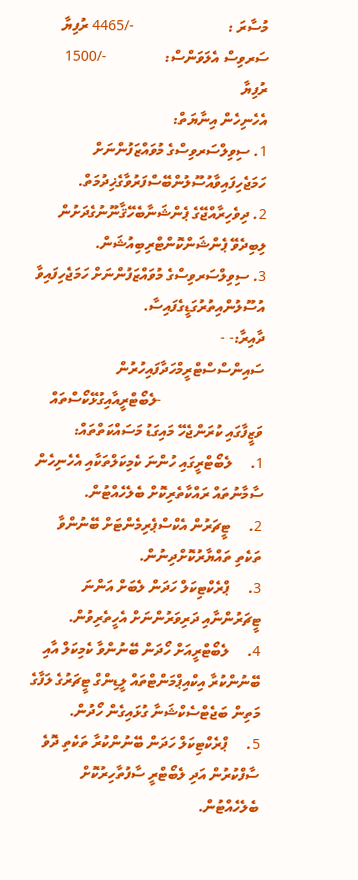މުސާރަ :                          -/4465 ރުފިޔާ
ސަރވިސް އެލަވަންސް:                -/1500 ރުފިޔާ
އެހެނިހެން އިނާޔަތް:
1. ސިވިލްސަރވިސްގެ މުވައްޒަފުންނަށް ހަމަޖެހިފައިވާއުސޫލުންބޭސްފަރުވާގެޚިދުމަތް.
2. ދިވެހިރާއްޖޭގެ ޕެންޝަނާބެހޭޤާނޫނުގެދަށުން ލިބިދެވޭ ޕެންޝަންކޮންޓްރިބިއުޝަން.
3. ސިވިލްސަރވިސްގެ މުވައްޒަފުންނަށް ހަމަޖެހިފައިވާ އުސޫލުންއިތުރުގަޑީގެފައިސާ.
ދާއިރާ:- -                      ސައިންސްސްޓްރީމްހަދާފައިހުރުން
                            -ލެބޯޓްރީއާއިގުޅޭކޯސްތައް
ވަޒީފާގައި ކުރަންޖެހޭ މައިގަޑު މަސައްކަތްތައް:
1.     ލެބޯޓްރީގައި ހުންނަ ކެމިކަލްތަކާއި އެހެނިހެން ސާމާނުތައް ރައްކާތެރިކޮށް ބެލެހެއްޓުން.
2.     ޓީޗަރުން އެކްސްޕެރިމެންޓަށް ބޭނުންވާ ތަކެތި ތައްޔާރުކޮށްދިނުން.
3.     ޕްރެކްޓިކަލް ހަދަން ލެބަށް އަންނަ ޓީޗަރުންނާއި ދަރިވަރުންނަށް އެހީތެރިވުން.
4.     ލެބޯޓްރީއަށް ހޯދަން ބޭނުންވާ ކެމިކަލް އާއި ބޭނުންކުރާ އިކްއިޕްމަންޓްތައް ލީޑިންގް ޓީޗަރުގެ ލަފާގެ މަތިން ބަޖެޓްސެކްޝަނާ ގުޅައިގެން ހޯދުން.
5.     ޕްރެކްޓިކަލް ހަދަން ބޭނުންކުރާ ތަކެތި ދޮވެ ސާފްކުރުން އަދި ލެބޯޓްރީ ސާފުތާހިރުކޮށް ބެލެހެއްޓުން.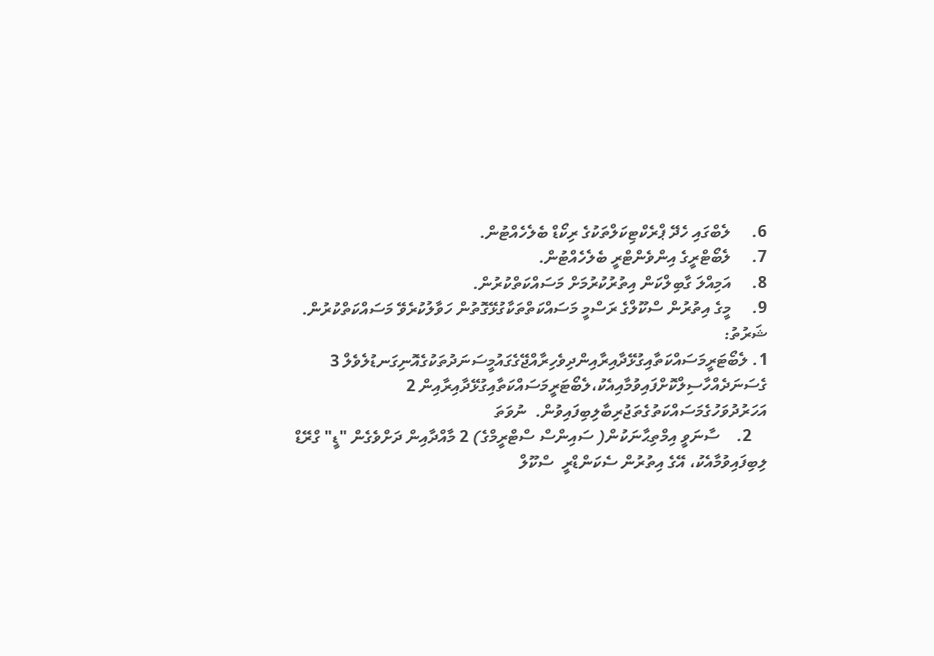6.     ލެބްގައި ހެދޭ ޕްރެކްޓިކަލްތަކުގެ ރިކޯޑް ބެލެހެއްޓުން.
7.     ލެބޯޓްރީގެ އިންވެންޓްރީ ބެލެހެއްޓުން.
8.     އަމިއްލަ ގާބިލްކަން އިތުރުކުރުމަށް މަސައްކަތްކުރުން.
9.     މީގެ އިތުރުން ސްކޫލްގެ ރަސްމީ މަސައްކަތްތަކާގުޅޭގޮތުން ހަވާލުކުރެވޭ މަސައްކަތްކުރުން.
ޝަރުތު:
1. ލެބޯޓަރީމަސައްކަތާއިގުޅޭދާއިރާއިންދިވެހިރާއްޖޭގެގައުމީސަނަދުތަކުގެއޮނިގަނޑުލެވެލް 3 ގެސަނަދެއްހާސިލްކޮށްފައިވުމާއިއެކު،ލެބޯޓަރީމަސައްކަތާއިގުޅޭދާއިރާއިން 2 އަހަރުދުވަހުގެމަސައްކަތުގެތަޖުރިބާލިބިފައިވުން.  ނުވަތަ
    2.    ސާނަވީ އިމްތިޙާނަކުން( ސައިންސް ސްޓްރީމްގެ) 2 މާއްދާއިން ދަށްވެގެން "ޑީ" ގްރޭޑް ލިބިފައިވުމާއެކު، އޭގެ އިތުރުން ސެކަންޑްރީ  ސްކޫލް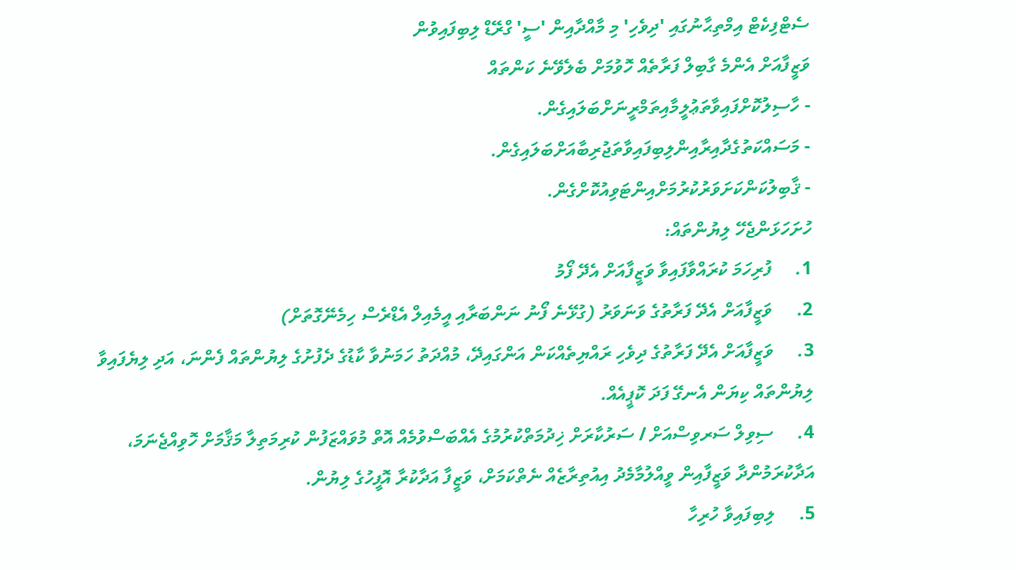ސެޓްފިކެޓް އިމްތިޙާނުގައި 'ދިވެހި' މި މާއްދާއިން 'ސީ' ގްރޭޑް ލިބިފައިވުން
ވަޒީފާއަށް އެންމެ ގާބިލް ފަރާތެއް ހޮވުމަށް ބެލެވޭނެ ކަންތައް
- ހާސިލުކޮށްފައިވާތަޢުލީމާއިތަމްރީނަށްބަލައިގެން.
- މަސައްކަތުގެދާއިރާއިންލިބިފައިވާތަޖުރިބާއަށްބަލައިގެން.
- ޤާބިލުކަންކަށަވަރުކުރުމަށްއިންޓަވިއުކޮށްގެން.
ހުށަހަޅަންޖެހޭ ލިޔުންތައް:
1.     ފުރިހަމަ ކުރައްވާފައިވާ ވަޒީފާއަށް އެދޭ ފޯމު
2.     ވަޒީފާއަށް އެދޭ ފަރާތުގެ ވަނަވަރު (ގުޅޭނެ ފޯނު ނަންބަރާއި އީމެއިލް އެޑްރެސް ހިމެނޭގޮތަށް)
3.     ވަޒީފާއަށް އެދޭ ފަރާތުގެ ދިވެހި ރައްޔިތެއްކަން އަންގައިދޭ، މުއްދަތު ހަމަނުވާ ކާޑުގެ ދެފުށުގެ ލިޔުންތައް ފެންނަ، އަދި ލިޔެފައިވާ ލިޔުންތައް ކިޔަން އެނގޭ ފަދަ ކޮޕީއެއް.
4.     ސިވިލް ސަރވިސްއަށް / ސަރުކާރަށް ޚިދުމަތްކުރުމުގެ އެއްބަސްވުމެއް އޮތް މުވައްޒަފުން ކުރިމަތިލާ މަޤާމަށް ހޮވިއްޖެނަމަ، އަދާކުރަމުންދާ ވަޒީފާއިން ވީއްލުމާމެދު އިއުތިރާޒެއް ނެތްކަމަށް، ވަޒީފާ އަދާކުރާ އޮފީހުގެ ލިޔުން.
5.     ލިބިފައިވާ ހުރިހާ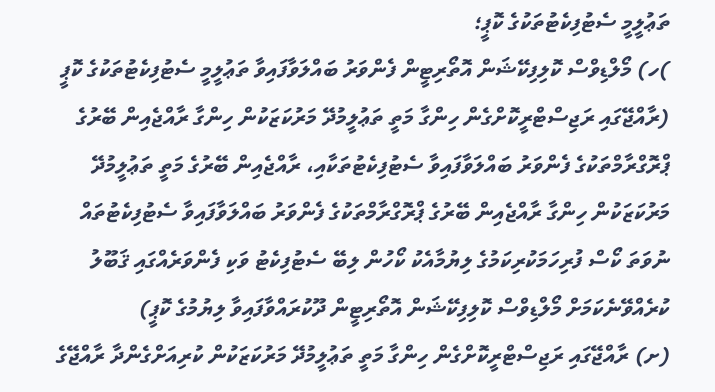ތަޢުލީމީ ސެޓުފިކެޓުތަކުގެ ކޮޕީ؛
)ހ) މޯލްޑިވްސް ކޮލިފިކޭޝަން އޮތޯރިޓީން ފެންވަރު ބައްލަވާފައިވާ ތަޢުލީމީ ސެޓުފިކެޓުތަކުގެ ކޮޕީ (ރާއްޖޭގައި ރަޖިސްޓްރީކޮށްގެން ހިންގާ މަތީ ތަޢުލީމުދޭ މަރުކަޒަކުން ހިންގާ ރާއްޖެއިން ބޭރުގެ ޕްރޮގްރާމްތަކުގެ ފެންވަރު ބައްލަވާފައިވާ ސެޓުފިކެޓުތަކާއި، ރާއްޖެއިން ބޭރުގެ މަތީ ތަޢުލީމުދޭ މަރުކަޒަކުން ހިންގާ ރާއްޖެއިން ބޭރުގެ ޕްރޮގްރާމްތަކުގެ ފެންވަރު ބައްލަވާފައިވާ ސެޓުފިކެޓުތައް ނުވަތަ ކޯސް ފުރިހަމަކުރިކަމުގެ ލިޔުމާއެކު ކޯހުން ލިބޭ ސެޓުފިކެޓު ވަކި ފެންވަރެއްގައި ޤަބޫލު ކުރެއްވޭނެކަމަށް މޯލްޑިވްސް ކޮލިފިކޭޝަން އޮތޯރިޓީން ދޫކުރައްވާފައިވާ ލިޔުމުގެ ކޮޕީ)
(ށ) ރާއްޖޭގައި ރަޖިސްޓްރީކޮށްގެން ހިންގާ މަތީ ތަޢުލީމުދޭ މަރުކަޒަކުން ކުރިއަށްގެންދާ ރާއްޖޭގެ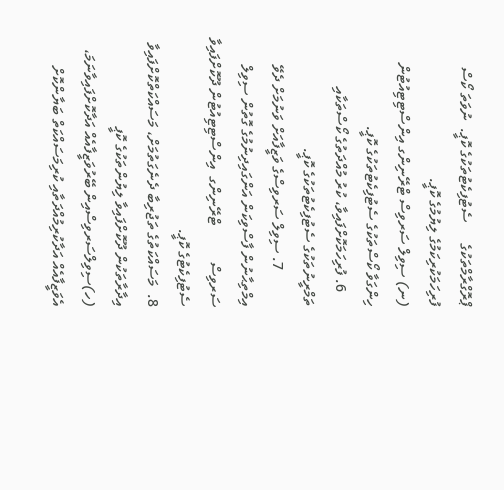ޕްރޮގްރާމްތަކުގެ      ސެޓުފިކެޓުތަކުގެ ކޮޕީ.  ނުވަތަ ކޯސް ފުރިހަމަކުރިކަމުގެ ލިޔުމުގެ ކޮޕީ.
(ނ) ސިވިލް ސަރވިސް ޓްރޭނިންގ އިންސްޓިޓިއުޓުން ހިންގަވާ ކޯސްތަކުގެ ސެޓުފިކެޓުތަކުގެ ކޮޕީ.
    6. ފުރިހަމަކޮށްފައިވާ، ކުރު މުއްދަތުގެ ކޯސްތަކާއި ތަމްރީނުތަކުގެ ސެޓުފިކެޓުތަކުގެ ކޮޕީ.
          7. ސިވިލް ސަރވިސްގެ ވަޒީފާއަށް ވަނުމަށް ދެވޭ އިމްތިޙާނުން ފާސްވިކަން އަންގައިދިނުމުގެ ގޮތުން ސިވިލް ސަރވިސް          ޓްރޭނިންގ  އިންސްޓިޓިއުޓުން ދޫކޮށްފައިވާ ސެޓުފިކެޓުގެ ކޮޕީ.
8.  މަސައްކަތުގެ ތަޖުރިބާ ދެނެގަތުމަށް، މަސައްކަތްކޮށްފައިވާ އިދާރާތަކުން ދޫކޮށްފައިވާ ލިޔުންތަކުގެ ކޮޕީ
(ހ)ސިވިލްސަރވިސްއިން ބޭރުވަޒީފާއެއް އަދާކޮށްފައިވާނަމަ، އެވަޒީފާއެއް އަދާކުރިމުއްދަތާއި ކުރިމަސައްކަތް ބަޔާންކޮށް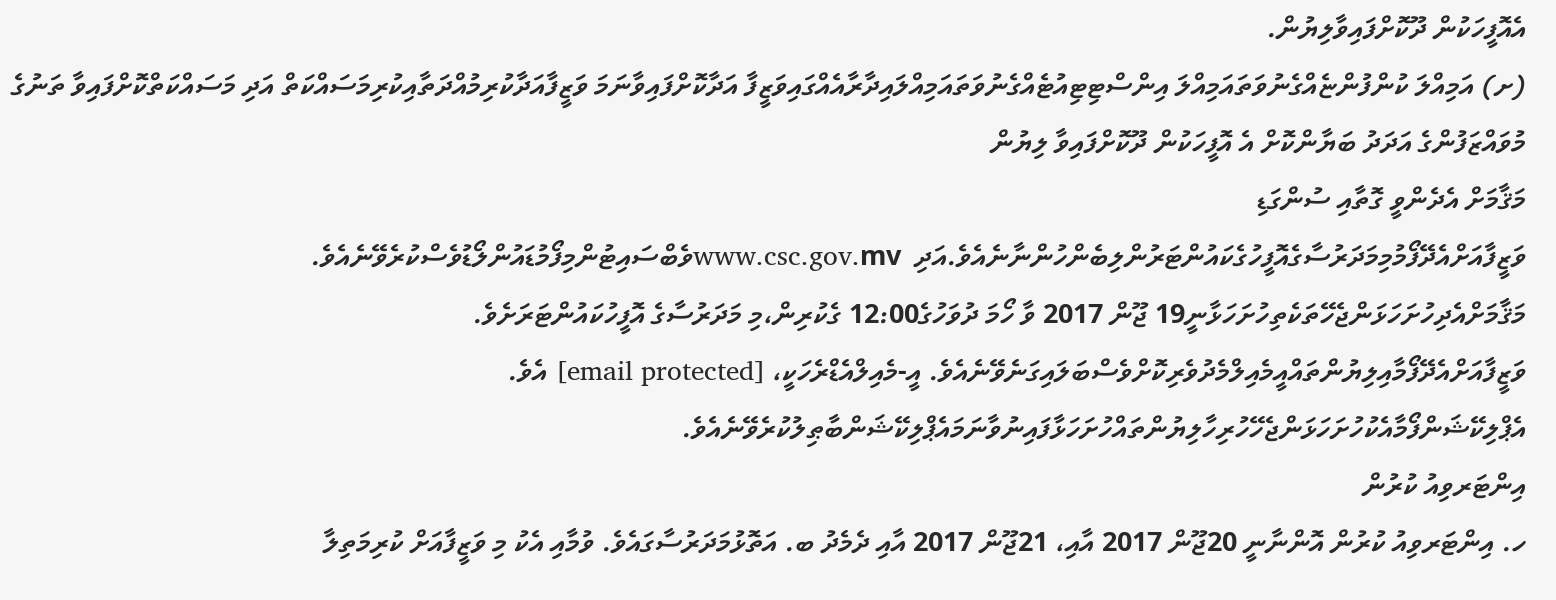އެއޮފީހަކުން ދޫކޮށްފައިވާލިޔުން.
(ށ) އަމިއްލަ ކުންފުންޏެއްގެނުވަތައަމިއްލަ އިންސްޓިޓިއުޓެއްގެނުވަތައަމިއްލައިދާރާއެއްގައިވަޒީފާ އަދާކޮށްފައިވާނަމަ ވަޒީފާއަދާކުރިމުއްދަތާއިކުރިމަސައްކަތް އަދި މަސައްކަތްކޮށްފައިވާ ތަނުގެ މުވައްޒަފުންގެ އަދަދު ބަޔާންކޮށް އެ އޮފީހަކުން ދޫކޮށްފައިވާ ލިޔުން
މަޤާމަށް އެދެންވީ ގޮތާއި ސުންގަޑި
ވަޒީފާއަށްއެދޭފޯމުމިމަދަރުސާގެއޮފީހުގެކައުންޓަރުންލިބެންހުންނާނެއެވެ.އަދި  www.csc.gov.mvވެބްސައިޓުންމިފޯމުޑައުންލޯޑުވެސްކުރެވޭނެއެވެ. މަޤާމަށްއެދިހުށަހަޅަންޖެހޭތަކެތިހުށަހަޅާނީ19 ޖޫން 2017 ވާ ހޯމަ ދުވަހުގެ12:00 ގެކުރިން،މި މަދަރުސާގެ އޮފީހުކައުންޓަރަށެވެ. ވަޒީފާއަށްއެދޭފޯމާއިލިޔުންތައްއީމެއިލްމެދުވެރިކޮށްވެސްބަލައިގަނެވޭނެއެވެ. އީ-މެއިލްއެޑްރެހަކީ، [email protected] އެވެ. އެޕްލިކޭޝަންފޯމާއެކުހުށަހަޅަންޖެހޭހުރިހާލިޔުންތައްހުށަހަޅާފައިނުވާނަމައެޕްލިކޭޝަންބާޠިލުކުރެވޭނެއެވެ.
އިންޓަރވިއު ކުރުން
ހ. އިންޓަރވިއު ކުރުން އޮންނާނީ 20ޖޫން 2017 އާއި، 21ޖޫން 2017 އާއި ދެމެދު ބ. އަތޮޅުމަދަރުސާގައެވެ. ވުމާއި އެކު މި ވަޒީފާއަށް ކުރިމަތިލާ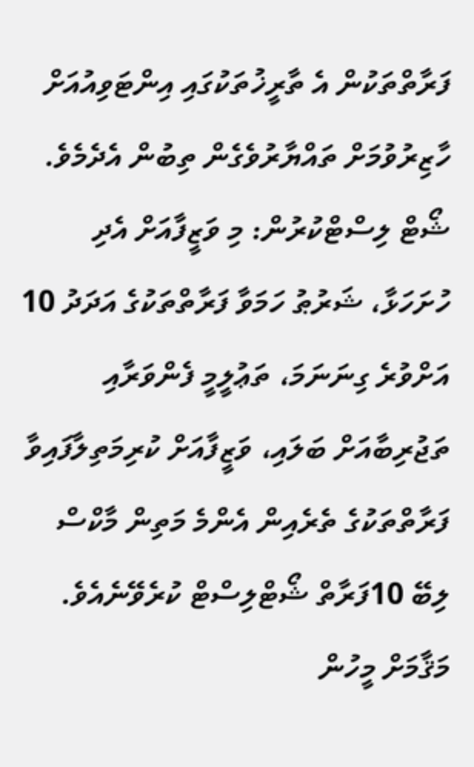ފަރާތްތަކުން އެ ތާރީޚުތަކުގައި އިންޓަވިއުއަށް ހާޒިރުވުމަށް ތައްޔާރުވެގެން ތިބުން އެދެމެވެ.
ޝޯޓް ލިސްޓްކުރުން: މި ވަޒީފާއަށް އެދި ހުށަހަޅާ، ޝަރުޠު ހަމަވާ ފަރާތްތަކުގެ އަދަދު 10  އަށްވުރެ ގިނަނަމަ، ތަޢުލީމީ ފެންވަރާއި ތަޖުރިބާއަށް ބަލައި، ވަޒީފާއަށް ކުރިމަތިލާފައިވާ ފަރާތްތަކުގެ ތެރެއިން އެންމެ މަތިން މާކްސް ލިބޭ 10ފަރާތް ޝޯޓްލިސްޓް ކުރެވޭނެއެވެ.
މަޤާމަށް މީހުން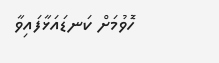ހޮވުމަށް ކަނޑައަޅާފައިވާ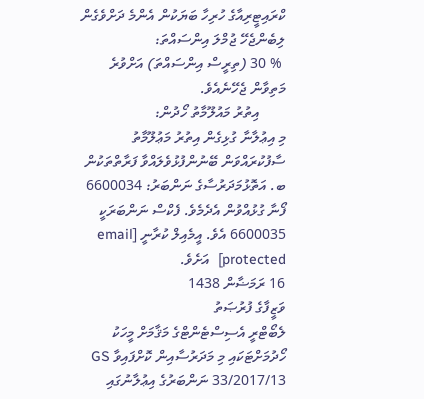ކްރައިޓީރިއާގެ ހުރިހާ ބަޔަކުން އެންމެ ދަށްވެގެން ލިބެންޖެހޭ ޖުމްލަ އިންސައްތަ:
 % 30 (ތިރީސް އިންސައްތަ) އަށްވުރެ މަތިވާން ޖެހޭނެއެވެ.
       އިތުރު މައުލޫމާތު ހޯދުން:
މި އިޢުލާނާ ގުޅިގެން އިތުރު މަޢުލޫމާތު ސާފުކުރައްވަން ބޭނުންފުޅުވެލައްވާ ފަރާތްތަކުން ބ. އަތޮޅުމަދަރުސާގެ ނަންބަރު: 6600034 ފޯނާ ގުޅުއްވުން އެދެމެވެ. ފެކްސް ނަންބަރަކީ 6600035 އެވެ. އީމެއިލް ކުރާނީ [email protected]  އަށެވެ.
16 ރަމަޟާން 1438
ވަޒީފާގެ ފުރުޞަތު
ލެބޯޓްރީ އެސިސްޓެންޓްގެ މަޤާމަށް މީހަކު ހޯދުމަށްޓަކައި މި މަދަރުސާއިން ކޮށްފައިވާ GS 33/2017/13 ނަންބަރުގެ އިޢުލާނުގައި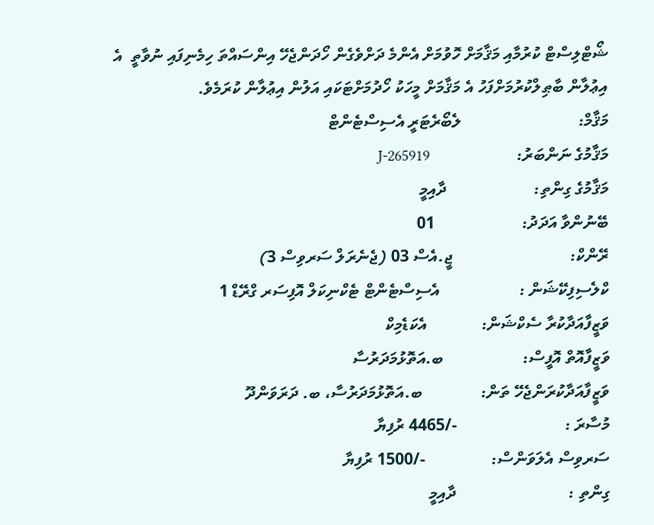ޝޯޓްލިސްޓް ކުރުމާއި މަޤާމަށް ހޮވުމަށް އެންމެ ދަށްވެގެން ހޯދަންޖެހޭ އިންސައްތަ ހިމެނިފައި ނުވާތީ  އެ އިޢުލާން ބާޠިލްކުރުމަށްފަހު އެ މަޤާމަށް މީހަކު ހޯދުމަށްޓަކައި އަލުން އިޢުލާން ކުރަމެވެ.
މަޤާމް:                            ލެބޯރެޓަރީ އެސިސްޓެންޓް
މަޤާމުގެ ނަންބަރު:                     J-265919
މަޤާމުގެ ގިންތި:                     ދާއިމީ
ބޭނުންވާ އަދަދު:                     01
ރޭންކް:                            ޖީ.އެސް 03 (ޖެނެރަލް ސަރވިސް 3)
ކްލެސިފިކޭޝަން :                   އެސިސްޓެންޓް ޓެކްނިކަލް އޮފިސަރ ގްރޭޑް 1
ވަޒީފާއަދާކުރާ ސެކްޝަން:             އެކަޑެމިކް
ވަޒީފާއޮތް އޮފީސް:                   ބ.އަތޮޅުމަދަރުސާ
ވަޒީފާއަދާކުރަންޖެހޭ ތަން:              ބ.އަތޮޅުމަދަރުސާ، ބ. ދަރަވަންދޫ
މުސާރަ :                          -/4465 ރުފިޔާ
ސަރވިސް އެލަވަންސް:                -/1500 ރުފިޔާ
ގިންތި :                           ދާއިމީ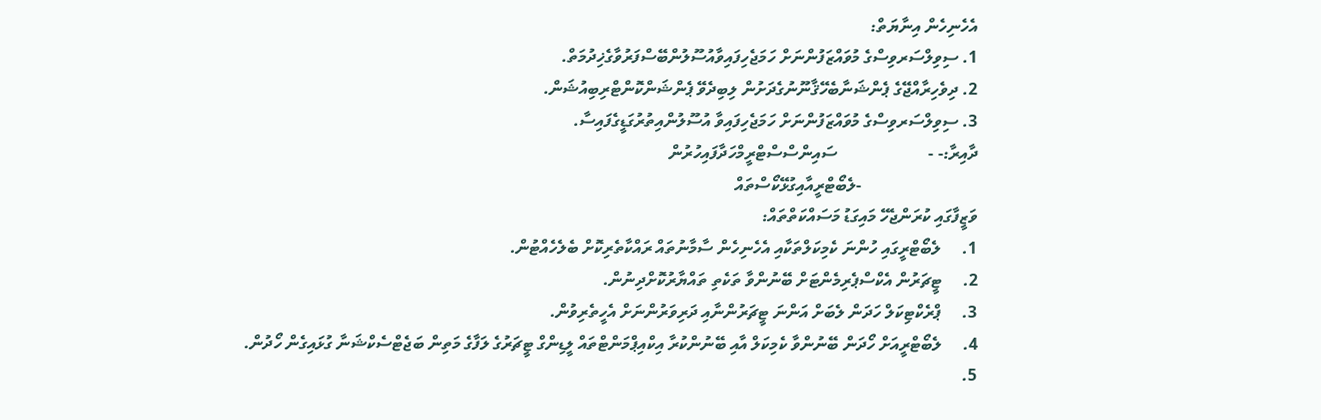އެހެނިހެން އިނާޔަތް:
1. ސިވިލްސަރވިސްގެ މުވައްޒަފުންނަށް ހަމަޖެހިފައިވާއުސޫލުންބޭސްފަރުވާގެޚިދުމަތް.
2. ދިވެހިރާއްޖޭގެ ޕެންޝަނާބެހޭޤާނޫނުގެދަށުން ލިބިދެވޭ ޕެންޝަންކޮންޓްރިބިއުޝަން.
3. ސިވިލްސަރވިސްގެ މުވައްޒަފުންނަށް ހަމަޖެހިފައިވާ އުސޫލުންއިތުރުގަޑީގެފައިސާ.
ދާއިރާ:- -                      ސައިންސްސްޓްރީމްހަދާފައިހުރުން
                            -ލެބޯޓްރީއާއިގުޅޭކޯސްތައް
ވަޒީފާގައި ކުރަންޖެހޭ މައިގަޑު މަސައްކަތްތައް:
1.     ލެބޯޓްރީގައި ހުންނަ ކެމިކަލްތަކާއި އެހެނިހެން ސާމާނުތައް ރައްކާތެރިކޮށް ބެލެހެއްޓުން.
2.     ޓީޗަރުން އެކްސްޕެރިމެންޓަށް ބޭނުންވާ ތަކެތި ތައްޔާރުކޮށްދިނުން.
3.     ޕްރެކްޓިކަލް ހަދަން ލެބަށް އަންނަ ޓީޗަރުންނާއި ދަރިވަރުންނަށް އެހީތެރިވުން.
4.     ލެބޯޓްރީއަށް ހޯދަން ބޭނުންވާ ކެމިކަލް އާއި ބޭނުންކުރާ އިކްއިޕްމަންޓްތައް ލީޑިންގް ޓީޗަރުގެ ލަފާގެ މަތިން ބަޖެޓްސެކްޝަނާ ގުޅައިގެން ހޯދުން.
5.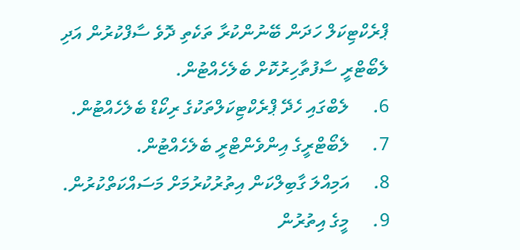ޕްރެކްޓިކަލް ހަދަން ބޭނުންކުރާ ތަކެތި ދޮވެ ސާފްކުރުން އަދި ލެބޯޓްރީ ސާފުތާހިރުކޮށް ބެލެހެއްޓުން.
6.     ލެބްގައި ހެދޭ ޕްރެކްޓިކަލްތަކުގެ ރިކޯޑް ބެލެހެއްޓުން.
7.     ލެބޯޓްރީގެ އިންވެންޓްރީ ބެލެހެއްޓުން.
8.     އަމިއްލަ ގާބިލްކަން އިތުރުކުރުމަށް މަސައްކަތްކުރުން.
9.     މީގެ އިތުރުން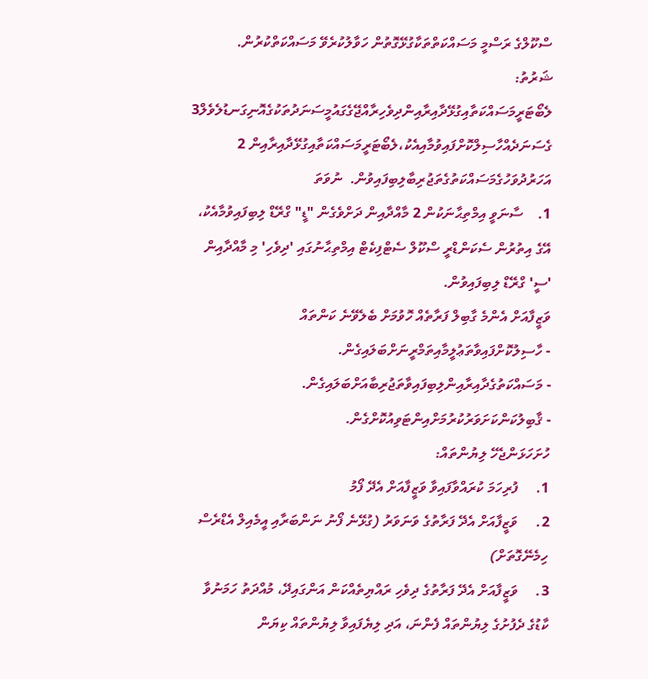ސްކޫލްގެ ރަސްމީ މަސައްކަތްތަކާގުޅޭގޮތުން ހަވާލުކުރެވޭ މަސައްކަތްކުރުން.
ޝަރުތު:
ލެބޯޓަރީމަސައްކަތާއިގުޅޭދާއިރާއިންދިވެހިރާއްޖޭގެގައުމީސަނަދުތަކުގެއޮނިގަނޑުލެވެލް3 ގެސަނަދެއްހާސިލްކޮށްފައިވުމާއިއެކު،ލެބޯޓަރީމަސައްކަތާއިގުޅޭދާއިރާއިން 2 އަހަރުދުވަހުގެމަސައްކަތުގެތަޖުރިބާލިބިފައިވުން.  ނުވަތަ
1.    ސާނަވީ އިމްތިޙާނަކުން 2 މާއްދާއިން ދަށްވެގެން "ޑީ" ގްރޭޑް ލިބިފައިވުމާއެކު، އޭގެ އިތުރުން ސެކަންޑްރީ ސްކޫލް ސެޓްފިކެޓް އިމްތިޙާނުގައި 'ދިވެހި' މި މާއްދާއިން 'ސީ' ގްރޭޑް ލިބިފައިވުން.
ވަޒީފާއަށް އެންމެ ގާބިލް ފަރާތެއް ހޮވުމަށް ބެލެވޭނެ ކަންތައް
- ހާސިލުކޮށްފައިވާތަޢުލީމާއިތަމްރީނަށްބަލައިގެން.
- މަސައްކަތުގެދާއިރާއިންލިބިފައިވާތަޖުރިބާއަށްބަލައިގެން.
- ޤާބިލުކަންކަށަވަރުކުރުމަށްއިންޓަވިއުކޮށްގެން.
ހުށަހަޅަންޖެހޭ ލިޔުންތައް:
1.     ފުރިހަމަ ކުރައްވާފައިވާ ވަޒީފާއަށް އެދޭ ފޯމު
2.     ވަޒީފާއަށް އެދޭ ފަރާތުގެ ވަނަވަރު (ގުޅޭނެ ފޯނު ނަންބަރާއި އީމެއިލް އެޑްރެސް ހިމެނޭގޮތަށް)
3.     ވަޒީފާއަށް އެދޭ ފަރާތުގެ ދިވެހި ރައްޔިތެއްކަން އަންގައިދޭ، މުއްދަތު ހަމަނުވާ ކާޑުގެ ދެފުށުގެ ލިޔުންތައް ފެންނަ، އަދި ލިޔެފައިވާ ލިޔުންތައް ކިޔަން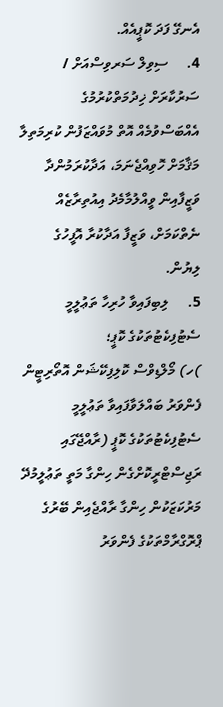އެނގޭ ފަދަ ކޮޕީއެއް.
4.     ސިވިލް ސަރވިސްއަށް / ސަރުކާރަށް ޚިދުމަތްކުރުމުގެ އެއްބަސްވުމެއް އޮތް މުވައްޒަފުން ކުރިމަތިލާ މަޤާމަށް ހޮވިއްޖެނަމަ، އަދާކުރަމުންދާ ވަޒީފާއިން ވީއްލުމާމެދު އިއުތިރާޒެއް ނެތްކަމަށް، ވަޒީފާ އަދާކުރާ އޮފީހުގެ ލިޔުން.
5.     ލިބިފައިވާ ހުރިހާ ތަޢުލީމީ ސެޓުފިކެޓުތަކުގެ ކޮޕީ؛
)ހ) މޯލްޑިވްސް ކޮލިފިކޭޝަން އޮތޯރިޓީން ފެންވަރު ބައްލަވާފައިވާ ތަޢުލީމީ ސެޓުފިކެޓުތަކުގެ ކޮޕީ (ރާއްޖޭގައި ރަޖިސްޓްރީކޮށްގެން ހިންގާ މަތީ ތަޢުލީމުދޭ މަރުކަޒަކުން ހިންގާ ރާއްޖެއިން ބޭރުގެ ޕްރޮގްރާމްތަކުގެ ފެންވަރު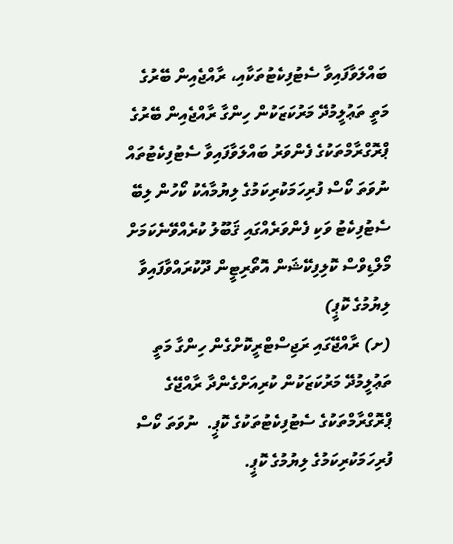ބައްލަވާފައިވާ ސެޓުފިކެޓުތަކާއި، ރާއްޖެއިން ބޭރުގެ މަތީ ތަޢުލީމުދޭ މަރުކަޒަކުން ހިންގާ ރާއްޖެއިން ބޭރުގެ ޕްރޮގްރާމްތަކުގެ ފެންވަރު ބައްލަވާފައިވާ ސެޓުފިކެޓުތައް ނުވަތަ ކޯސް ފުރިހަމަކުރިކަމުގެ ލިޔުމާއެކު ކޯހުން ލިބޭ ސެޓުފިކެޓު ވަކި ފެންވަރެއްގައި ޤަބޫލު ކުރެއްވޭނެކަމަށް މޯލްޑިވްސް ކޮލިފިކޭޝަން އޮތޯރިޓީން ދޫކުރައްވާފައިވާ ލިޔުމުގެ ކޮޕީ)
(ށ) ރާއްޖޭގައި ރަޖިސްޓްރީކޮށްގެން ހިންގާ މަތީ ތަޢުލީމުދޭ މަރުކަޒަކުން ކުރިއަށްގެންދާ ރާއްޖޭގެ ޕްރޮގްރާމްތަކުގެ ސެޓުފިކެޓުތަކުގެ ކޮޕީ.  ނުވަތަ ކޯސް ފުރިހަމަކުރިކަމުގެ ލިޔުމުގެ ކޮޕީ.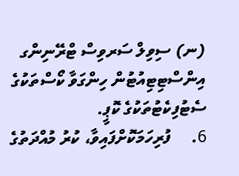(ނ) ސިވިލް ސަރވިސް ޓްރޭނިންގ އިންސްޓިޓިއުޓުން ހިންގަވާ ކޯސްތަކުގެ ސެޓުފިކެޓުތަކުގެ ކޮޕީ.
6.     ފުރިހަމަކޮށްފައިވާ، ކުރު މުއްދަތުގެ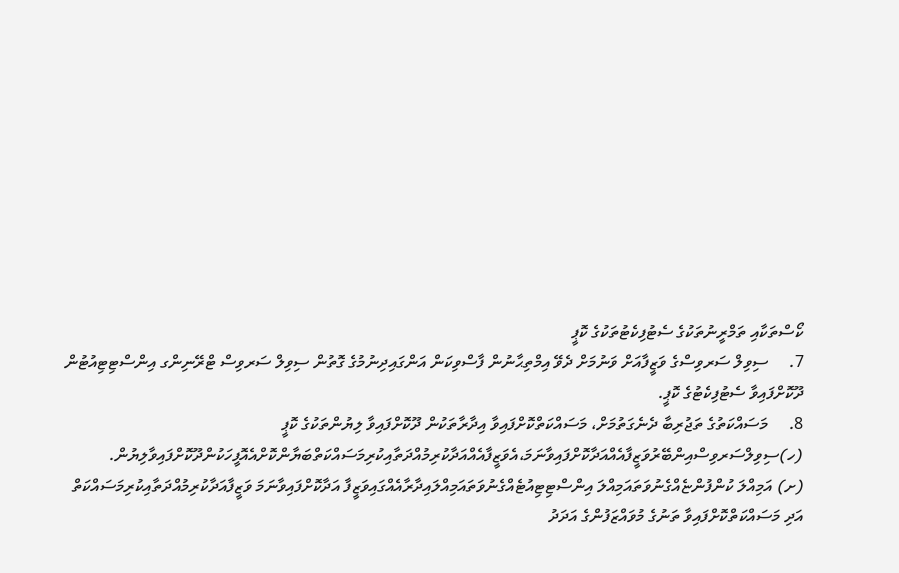ކޯސްތަކާއި ތަމްރީނުތަކުގެ ސެޓުފިކެޓުތަކުގެ ކޮޕީ
7.     ސިވިލް ސަރވިސްގެ ވަޒީފާއަށް ވަނުމަށް ދެވޭ އިމްތިޙާނުން ފާސްވިކަން އަންގައިދިނުމުގެ ގޮތުން ސިވިލް ސަރވިސް ޓްރޭނިންގ އިންސްޓިޓިއުޓުން ދޫކޮށްފައިވާ ސެޓުފިކެޓުގެ ކޮޕީ.
8.     މަސައްކަތުގެ ތަޖުރިބާ ދެނެގަތުމަށް، މަސައްކަތްކޮށްފައިވާ އިދާރާތަކުން ދޫކޮށްފައިވާ ލިޔުންތަކުގެ ކޮޕީ
(ހ)ސިވިލްސަރވިސްއިންބޭރުވަޒީފާއެއްއަދާކޮށްފައިވާނަމަ،އެވަޒީފާއެއްއަދާކުރިމުއްދަތާއިކުރިމަސައްކަތްބަޔާންކޮށްއެއޮފީހަކުންދޫކޮށްފައިވާލިޔުން.
(ށ) އަމިއްލަ ކުންފުންޏެއްގެނުވަތައަމިއްލަ އިންސްޓިޓިއުޓެއްގެނުވަތައަމިއްލައިދާރާއެއްގައިވަޒީފާ އަދާކޮށްފައިވާނަމަ ވަޒީފާއަދާކުރިމުއްދަތާއިކުރިމަސައްކަތް އަދި މަސައްކަތްކޮށްފައިވާ ތަނުގެ މުވައްޒަފުންގެ އަދަދު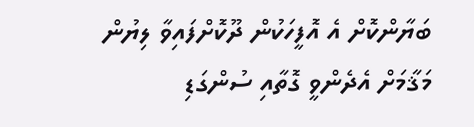ބަޔާންކޮށް އެ އޮފީހަކުން ދޫކޮށްފައިވާ ލިޔުން
މަޤާމަށް އެދެންވީ ގޮތާއި ސުންގަޑި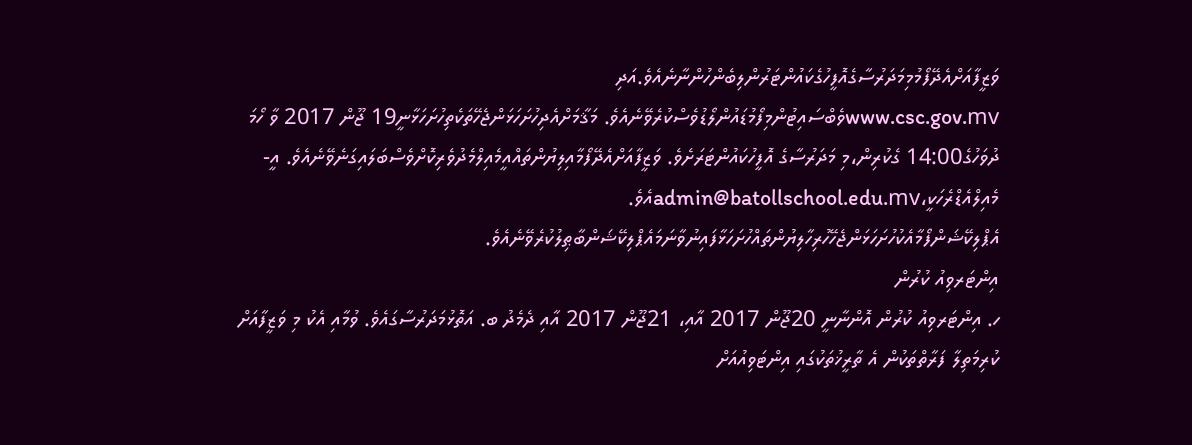ވަޒީފާއަށްއެދޭފޯމުމިމަދަރުސާގެއޮފީހުގެކައުންޓަރުންލިބެންހުންނާނެއެވެ.އަދި  www.csc.gov.mvވެބްސައިޓުންމިފޯމުޑައުންލޯޑުވެސްކުރެވޭނެއެވެ. މަޤާމަށްއެދިހުށަހަޅަންޖެހޭތަކެތިހުށަހަޅާނީ19 ޖޫން 2017 ވާ ހޯމަ ދުވަހުގެ14:00 ގެކުރިން،މި މަދަރުސާގެ އޮފީހުކައުންޓަރަށެވެ. ވަޒީފާއަށްއެދޭފޯމާއިލިޔުންތައްއީމެއިލްމެދުވެރިކޮށްވެސްބަލައިގަނެވޭނެއެވެ. އީ-މެއިލްއެޑްރެހަކީ،admin@batollschool.edu.mvއެވެ. އެޕްލިކޭޝަންފޯމާއެކުހުށަހަޅަންޖެހޭހުރިހާލިޔުންތައްހުށަހަޅާފައިނުވާނަމައެޕްލިކޭޝަންބާޠިލުކުރެވޭނެއެވެ.
އިންޓަރވިއު ކުރުން
ހ. އިންޓަރވިއު ކުރުން އޮންނާނީ 20ޖޫން 2017 އާއި، 21ޖޫން 2017 އާއި ދެމެދު ބ. އަތޮޅުމަދަރުސާގައެވެ. ވުމާއި އެކު މި ވަޒީފާއަށް ކުރިމަތިލާ ފަރާތްތަކުން އެ ތާރީޚުތަކުގައި އިންޓަވިއުއަށް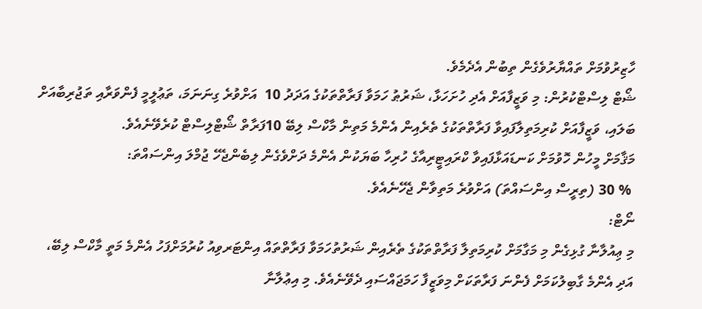ހާޒިރުވުމަށް ތައްޔާރުވެގެން ތިބުން އެދެމެވެ.
ޝޯޓް ލިސްޓްކުރުން: މި ވަޒީފާއަށް އެދި ހުށަހަޅާ، ޝަރުޠު ހަމަވާ ފަރާތްތަކުގެ އަދަދު 10  އަށްވުރެ ގިނަނަމަ، ތަޢުލީމީ ފެންވަރާއި ތަޖުރިބާއަށް ބަލައި، ވަޒީފާއަށް ކުރިމަތިލާފައިވާ ފަރާތްތަކުގެ ތެރެއިން އެންމެ މަތިން މާކްސް ލިބޭ 10ފަރާތް ޝޯޓްލިސްޓް ކުރެވޭނެއެވެ.
މަޤާމަށް މީހުން ހޮވުމަށް ކަނޑައަޅާފައިވާ ކްރައިޓީރިއާގެ ހުރިހާ ބަޔަކުން އެންމެ ދަށްވެގެން ލިބެންޖެހޭ ޖުމްލަ އިންސައްތަ:
 % 30 (ތިރީސް އިންސައްތަ) އަށްވުރެ މަތިވާން ޖެހޭނެއެވެ.
ނޯޓް:
މި ޢިއުލާނާ ގުޅިގެން މި މަގާމަށް ކުރިމަތިލާ ފަރާތްތަކުގެ ތެރެއިން ޝަރުތުހަމަވާ ފަރާތްތައް އިންޓަރވިއު ކުރުމަށްފަހު އެންމެ މަތީ މާކްސް ލިބޭ، އަދި އެންމެ ގާބިލުކަމަށް ފެންނަ ފަރާތަކަށް މިވަޒީފާ ހަމަޖައްސައި ދެވޭނެއެވެ. މި އިޢުލާނާ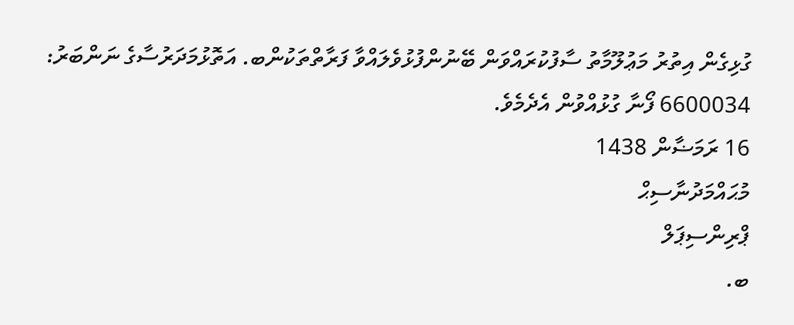ގުޅިގެން އިތުރު މަޢުލޫމާތު ސާފުކުރައްވަން ބޭނުންފުޅުވެލައްވާ ފަރާތްތަކުންބ. އަތޮޅުމަދަރުސާގެ ނަންބަރު: 6600034 ފޯނާ ގުޅުއްވުން އެދެމެވެ.
16 ރަމަޟާން 1438
މުޙައްމަދުނާސިޙް
ޕްރިންސިޕަލް
ބ.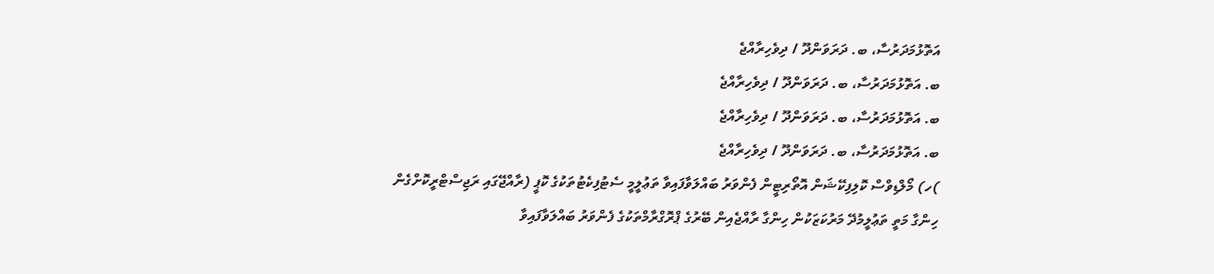އަތޮޅުމަދަރުސާ، ބ. ދަރަވަންދޫ / ދިވެހިރާއްޖެ
ބ. އަތޮޅުމަދަރުސާ، ބ. ދަރަވަންދޫ / ދިވެހިރާއްޖެ
ބ. އަތޮޅުމަދަރުސާ، ބ. ދަރަވަންދޫ / ދިވެހިރާއްޖެ
ބ. އަތޮޅުމަދަރުސާ، ބ. ދަރަވަންދޫ / ދިވެހިރާއްޖެ
)ހ) މޯލްޑިވްސް ކޮލިފިކޭޝަން އޮތޯރިޓީން ފެންވަރު ބައްލަވާފައިވާ ތަޢުލީމީ ސެޓުފިކެޓުތަކުގެ ކޮޕީ (ރާއްޖޭގައި ރަޖިސްޓްރީކޮށްގެން ހިންގާ މަތީ ތަޢުލީމުދޭ މަރުކަޒަކުން ހިންގާ ރާއްޖެއިން ބޭރުގެ ޕްރޮގްރާމްތަކުގެ ފެންވަރު ބައްލަވާފައިވާ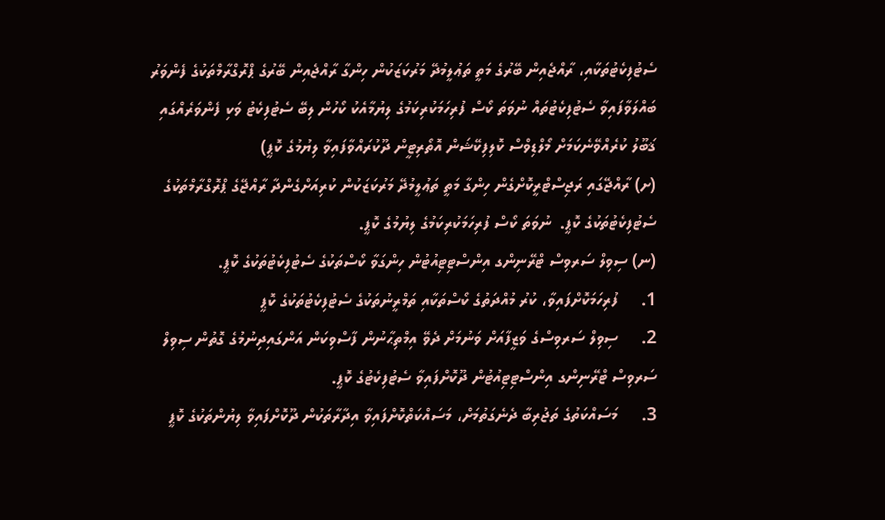ސެޓުފިކެޓުތަކާއި، ރާއްޖެއިން ބޭރުގެ މަތީ ތަޢުލީމުދޭ މަރުކަޒަކުން ހިންގާ ރާއްޖެއިން ބޭރުގެ ޕްރޮގްރާމްތަކުގެ ފެންވަރު ބައްލަވާފައިވާ ސެޓުފިކެޓުތައް ނުވަތަ ކޯސް ފުރިހަމަކުރިކަމުގެ ލިޔުމާއެކު ކޯހުން ލިބޭ ސެޓުފިކެޓު ވަކި ފެންވަރެއްގައި ޤަބޫލު ކުރެއްވޭނެކަމަށް މޯލްޑިވްސް ކޮލިފިކޭޝަން އޮތޯރިޓީން ދޫކުރައްވާފައިވާ ލިޔުމުގެ ކޮޕީ)
(ށ) ރާއްޖޭގައި ރަޖިސްޓްރީކޮށްގެން ހިންގާ މަތީ ތަޢުލީމުދޭ މަރުކަޒަކުން ކުރިއަށްގެންދާ ރާއްޖޭގެ ޕްރޮގްރާމްތަކުގެ ސެޓުފިކެޓުތަކުގެ ކޮޕީ.  ނުވަތަ ކޯސް ފުރިހަމަކުރިކަމުގެ ލިޔުމުގެ ކޮޕީ.
(ނ) ސިވިލް ސަރވިސް ޓްރޭނިންގ އިންސްޓިޓިއުޓުން ހިންގަވާ ކޯސްތަކުގެ ސެޓުފިކެޓުތަކުގެ ކޮޕީ.
1.     ފުރިހަމަކޮށްފައިވާ، ކުރު މުއްދަތުގެ ކޯސްތަކާއި ތަމްރީނުތަކުގެ ސެޓުފިކެޓުތަކުގެ ކޮޕީ
2.     ސިވިލް ސަރވިސްގެ ވަޒީފާއަށް ވަނުމަށް ދެވޭ އިމްތިޙާނުން ފާސްވިކަން އަންގައިދިނުމުގެ ގޮތުން ސިވިލް ސަރވިސް ޓްރޭނިންގ އިންސްޓިޓިއުޓުން ދޫކޮށްފައިވާ ސެޓުފިކެޓުގެ ކޮޕީ.
3.     މަސައްކަތުގެ ތަޖުރިބާ ދެނެގަތުމަށް، މަސައްކަތްކޮށްފައިވާ އިދާރާތަކުން ދޫކޮށްފައިވާ ލިޔުންތަކުގެ ކޮޕީ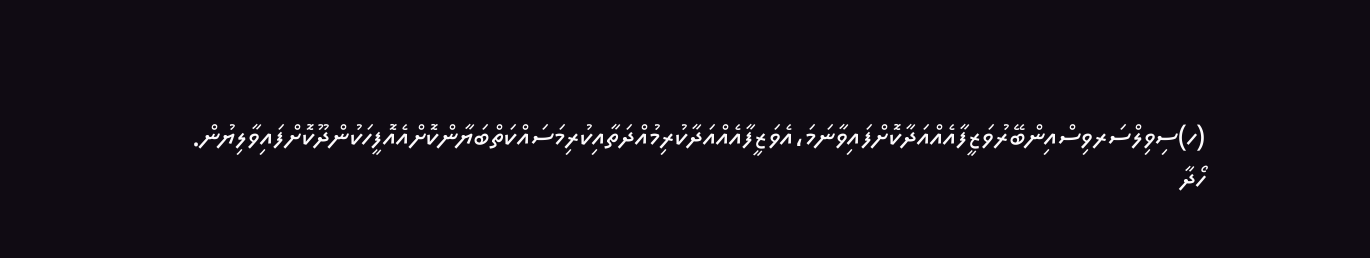(ހ)ސިވިލްސަރވިސްއިންބޭރުވަޒީފާއެއްއަދާކޮށްފައިވާނަމަ،އެވަޒީފާއެއްއަދާކުރިމުއްދަތާއިކުރިމަސައްކަތްބަޔާންކޮށްއެއޮފީހަކުންދޫކޮށްފައިވާލިޔުން.
ހޯދާ